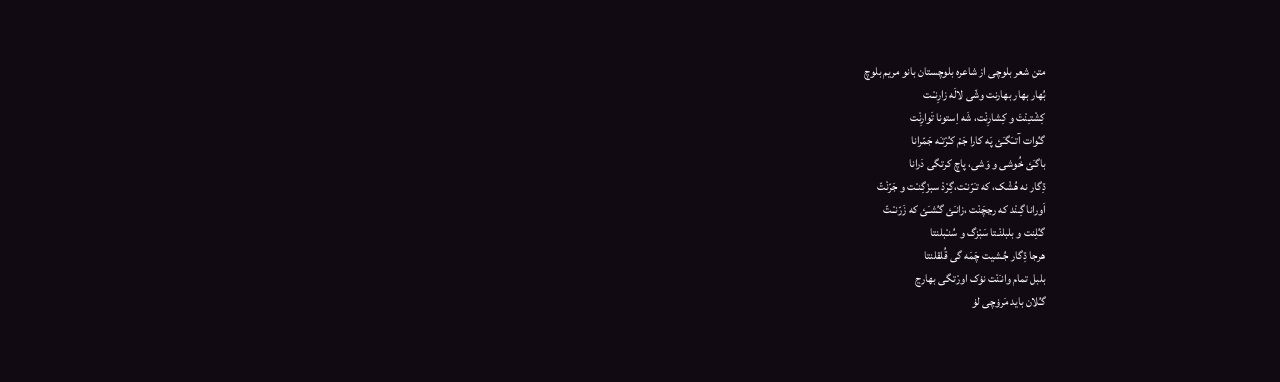متن شعر بلوچی از شاعره بلوچستان بانو مریم بلوچ
بُهار بهار بهارنت وشّی لالَه زارِنـْـت
کِشْتـِنْتَ و کِشارِنْت، شَه اِستونا تَوارِنْت
گـُوات آتــَگـَئ پَه کارا جَمْ کـُرْتـَه جَمّرانا
باگـَئ خُوشی و وَشی، پاچ کرتگی دَرانا
ڌِگار نه هُشْک، که تـَرّنـْت،گِرْدْ سبزَگِنـْت و جَرّنْتّ
اَورانا گِـنْد که رڃچَنْت ،زانـَئ گـُشـَئ که زَرّنـْـتّ
گـُلِنت و بلبلنْـتا سَبْزگ و سُنـْبلنتا
هرجا ڌِگار جُـشیت چَمَه گی قُلقلنتا
بلبل تمام وانـَنْت نۏک اورْتگی بهارڃ
گـُلان باید مَرۏچی لۏ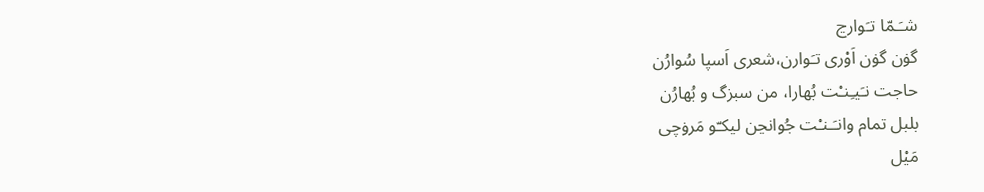شـَـمّا تـَوارڃ
گۏن گۏن اَوْری تـَوارن،شعری اَسپا سُوارُن
حاجت نـَیـِنـْت بُهارا، من سبزگ و بُهارُن
بلبل تمام وانـَـنـْت جُوانڃن لیکـّو مَرۏچی
مَیْل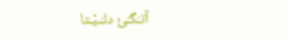آتـَگـَئ دلـَـیْـتا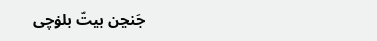جَنڃن بیتّ بلۏچی